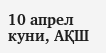10 апрел куни, АҚШ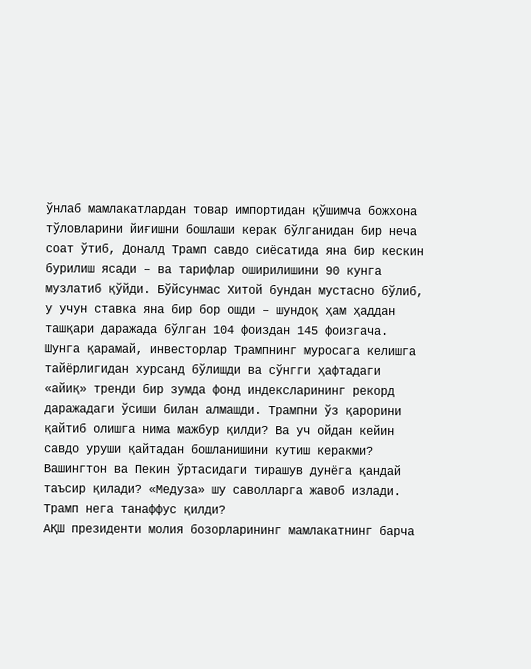ўнлаб мамлакатлардан товар импортидан қўшимча божхона тўловларини йиғишни бошлаши керак бўлганидан бир неча соат ўтиб, Доналд Трамп савдо сиёсатида яна бир кескин бурилиш ясади – ва тарифлар оширилишини 90 кунга музлатиб қўйди. Бўйсунмас Хитой бундан мустасно бўлиб, у учун ставка яна бир бор ошди – шундоқ ҳам ҳаддан ташқари даражада бўлган 104 фоиздан 145 фоизгача. Шунга қарамай, инвесторлар Трампнинг муросага келишга тайёрлигидан хурсанд бўлишди ва сўнгги ҳафтадаги «айиқ» тренди бир зумда фонд индексларининг рекорд даражадаги ўсиши билан алмашди. Трампни ўз қарорини қайтиб олишга нима мажбур қилди? Ва уч ойдан кейин савдо уруши қайтадан бошланишини кутиш керакми? Вашингтон ва Пекин ўртасидаги тирашув дунёга қандай таъсир қилади? «Медуза» шу саволларга жавоб излади.
Трамп нега танаффус қилди?
АҚШ президенти молия бозорларининг мамлакатнинг барча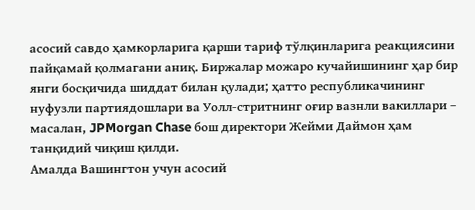асосий савдо ҳамкорларига қарши тариф тўлқинларига реакциясини пайқамай қолмагани аниқ. Биржалар можаро кучайишининг ҳар бир янги босқичида шиддат билан қулади; ҳатто республикачининг нуфузли партиядошлари ва Уолл-стритнинг оғир вазнли вакиллари – масалан, JPMorgan Chase бош директори Жейми Даймон ҳам танқидий чиқиш қилди.
Амалда Вашингтон учун асосий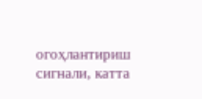огоҳлантириш сигнали, катта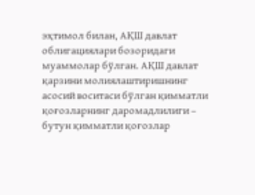эҳтимол билан, АҚШ давлат облигациялари бозоридаги муаммолар бўлган. АҚШ давлат қарзини молиялаштиришнинг асосий воситаси бўлган қимматли қоғозларнинг даромадлилиги – бутун қимматли қоғозлар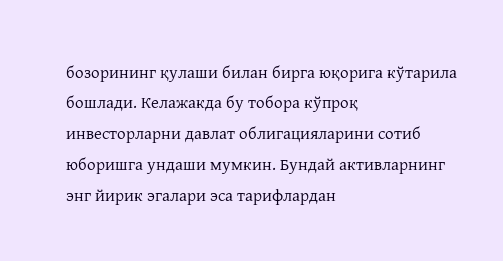бозорининг қулаши билан бирга юқорига кўтарила бошлади. Келажакда бу тобора кўпроқ инвесторларни давлат облигацияларини сотиб юборишга ундаши мумкин. Бундай активларнинг энг йирик эгалари эса тарифлардан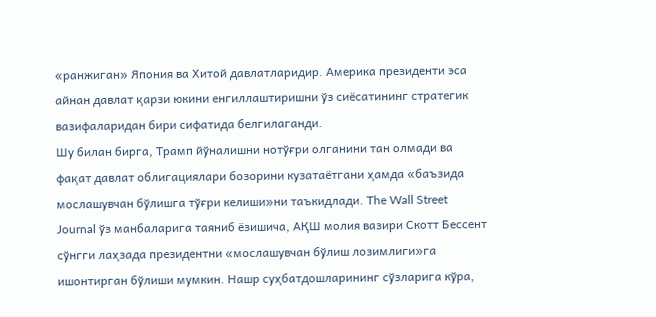«ранжиган» Япония ва Хитой давлатларидир. Америка президенти эса айнан давлат қарзи юкини енгиллаштиришни ўз сиёсатининг стратегик вазифаларидан бири сифатида белгилаганди.
Шу билан бирга, Трамп йўналишни нотўғри олганини тан олмади ва фақат давлат облигациялари бозорини кузатаётгани ҳамда «баъзида мослашувчан бўлишга тўғри келиши»ни таъкидлади. The Wall Street Journal ўз манбаларига таяниб ёзишича, АҚШ молия вазири Скотт Бессент сўнгги лаҳзада президентни «мослашувчан бўлиш лозимлиги»га ишонтирган бўлиши мумкин. Нашр суҳбатдошларининг сўзларига кўра,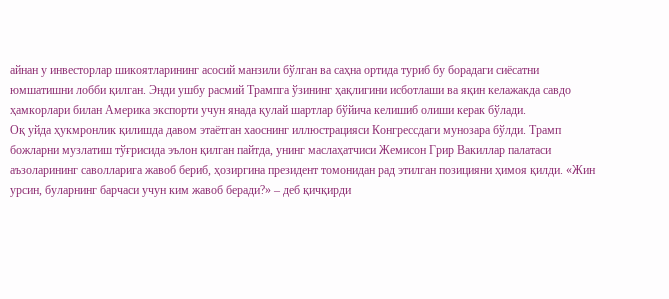айнан у инвесторлар шикоятларининг асосий манзили бўлган ва саҳна ортида туриб бу борадаги сиёсатни юмшатишни лобби қилган. Энди ушбу расмий Трампга ўзининг ҳақлигини исботлаши ва яқин келажакда савдо ҳамкорлари билан Америка экспорти учун янада қулай шартлар бўйича келишиб олиши керак бўлади.
Оқ уйда ҳукмронлик қилишда давом этаётган хаоснинг иллюстрацияси Конгрессдаги мунозара бўлди. Трамп божларни музлатиш тўғрисида эълон қилган пайтда, унинг маслаҳатчиси Жемисон Грир Вакиллар палатаси аъзоларининг саволларига жавоб бериб, ҳозиргина президент томонидан рад этилган позицияни ҳимоя қилди. «Жин урсин, буларнинг барчаси учун ким жавоб беради?» – деб қичқирди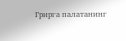Грирга палатанинг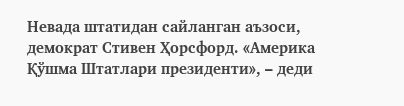Невада штатидан сайланган аъзоси, демократ Стивен Ҳорсфорд. «Америка Қўшма Штатлари президенти», – деди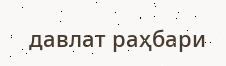давлат раҳбари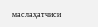маслаҳатчиси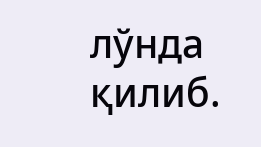лўнда қилиб.